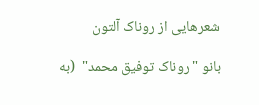شعرهایی از روناک آلتون

بانو "روناک توفیق محمد"  (به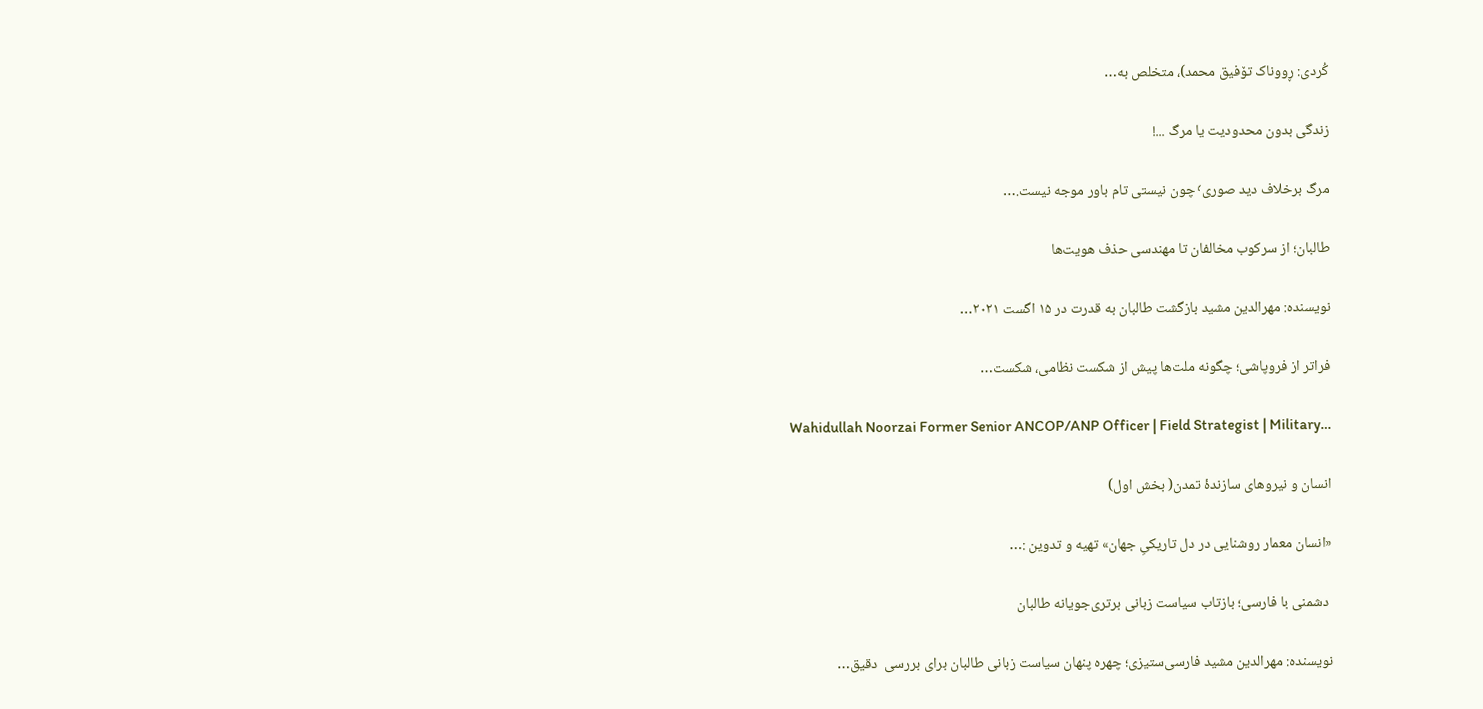کُردی: ڕووناک تۆفیق محمد)، متخلص به…

زندگی بدون محدودیت یا مرگ ...!

مرگ برخلاف دید صوری٬ چون نیستی تام باور موجه نیست.…

طالبان؛ از سرکوب مخالفان تا مهندسی حذف هویت‌ها

نویسنده: مهرالدین مشید بازگشت طالبان به قدرت در ۱۵ اگست ۲۰۲۱…

فراتر از فروپاشی؛ چگونه ملت‌ها پیش از شکست نظامی، شکست…

Wahidullah Noorzai Former Senior ANCOP/ANP Officer | Field Strategist | Military…

انسان و نیروهای سازندهٔ تمدن( بخش اول)

«انسان معمار روشنایی در دل تاریکیِ جهان» تهیه و تدوین :…

 دشمنی با فارسی؛ بازتاب سیاست زبانی برتری‌جویانه طالبان

نویسنده: مهرالدین مشید فارسی‌ستیزی؛ چهره پنهان سیاست زبانی طالبان برای بررسی  دقیق…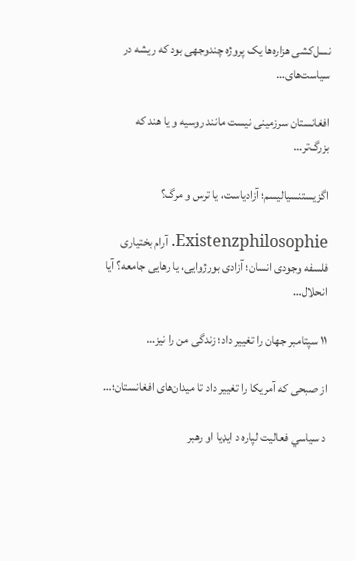نسل‌کشی هزاره‌ها یک پروژه چندوجهی بود که ریشه در سیاست‌های…

افغانستان سرزمینی نیست مانند روسیه و یا هند که بزرگ‌تر…

اگزیستنسیالیسم؛ آزادیاست، یا ترس و مرگ؟

Existenzphilosophie. آرام بختیاری فلسفه وجودی انسان؛ آزادی بورژوایی، یا رهایی جامعه؟ آیا انحلال…

۱۱ سپتامبر جهان را تغییر داد؛ زندگی من را نیز…

از صبحی که آمریکا را تغییر داد تا میدان‌های افغانستان؛…

د سیاسي فعالیت لپاره د ایډیا او رهبر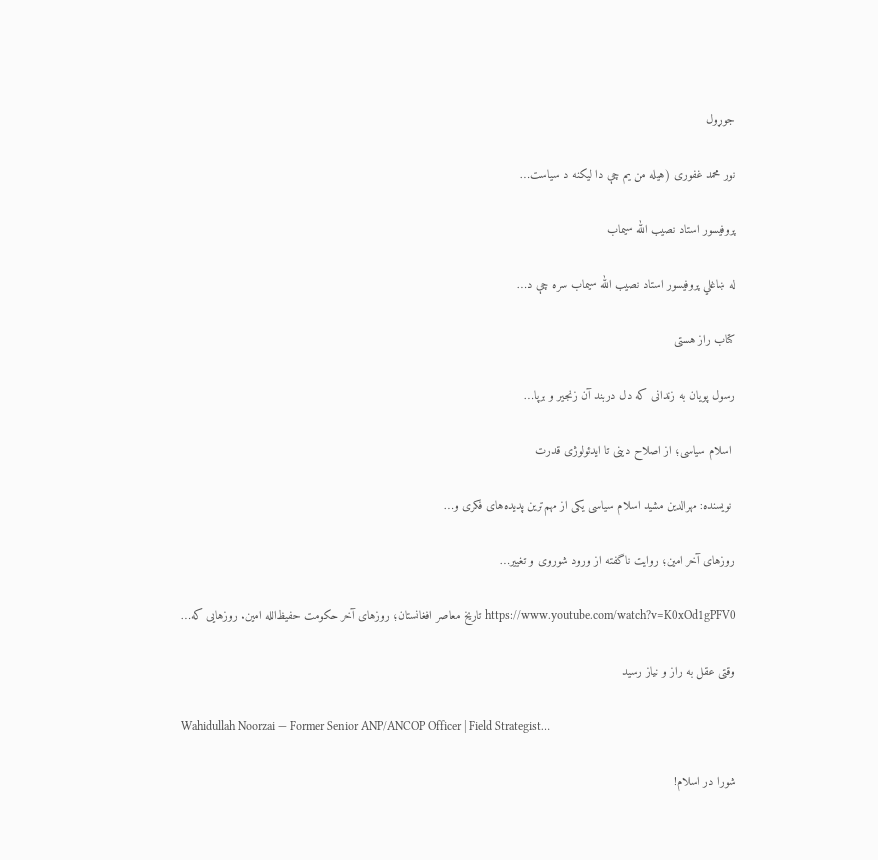جوړول

نور محمد غفوری (هیله من یم چې دا لیکنه د سیاست…

پروفیسور استاد نصیب الله سیماب

له ښاغلي پروفیسور استاد نصیب الله سیماب سره چې د…

کتاب راز هستی

رسول پویان به زندانی که دل دربند آن زنجیر و برپا…

 اسلام سیاسی؛ از اصلاح دینی تا ایدئولوژی قدرت

 نویسنده: مهرالدین مشید اسلام سیاسی یکی از مهم‌ترین پدیده‌های فکری و…

روزهای آخر امین؛ روایت ناگفته از ورود شوروی و تغییر…

https://www.youtube.com/watch?v=K0xOd1gPFV0 تاریخ معاصر افغانستان؛ روزهای آخر حکومت حفیظ‌الله امین. روزهایی که…

وقتی عقل به راز و نیاز رسید

Wahidullah Noorzai — Former Senior ANP/ANCOP Officer | Field Strategist…

شورا در اسلام!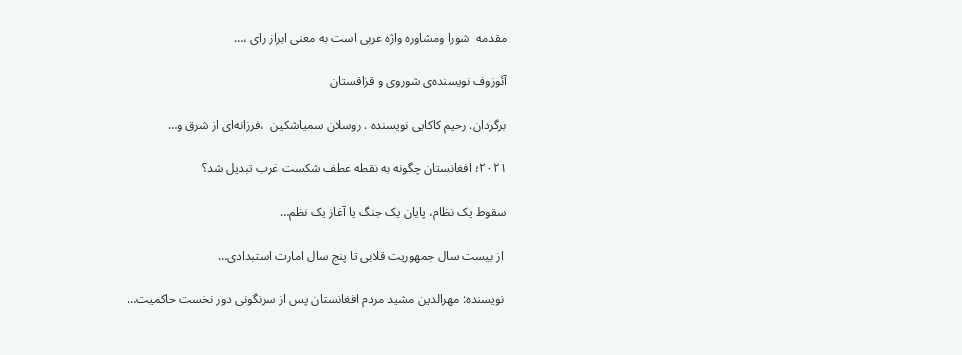مقدمه  شورا ومشاوره واژه عربی است به معنی ابراز رای ،…

آئوزوف نویسنده‌ی شوروی و قزاقستان

برگردان. رحیم کاکایی نویسنده . روسلان سمیاشکین  ،فرزانه‌ای از شرق و…

۲۰۲۱؛ افغانستان چگونه به نقطه عطف شکست غرب تبدیل شد؟

سقوط یک نظام، پایان یک جنگ یا آغاز یک نظم…

 از بیست سال جمهوریت قلابی تا پنج سال امارت استبدادی…

 نویسنده: مهرالدین مشید مردم افغانستان پس از سرنگونی دور نخست حاکمیت…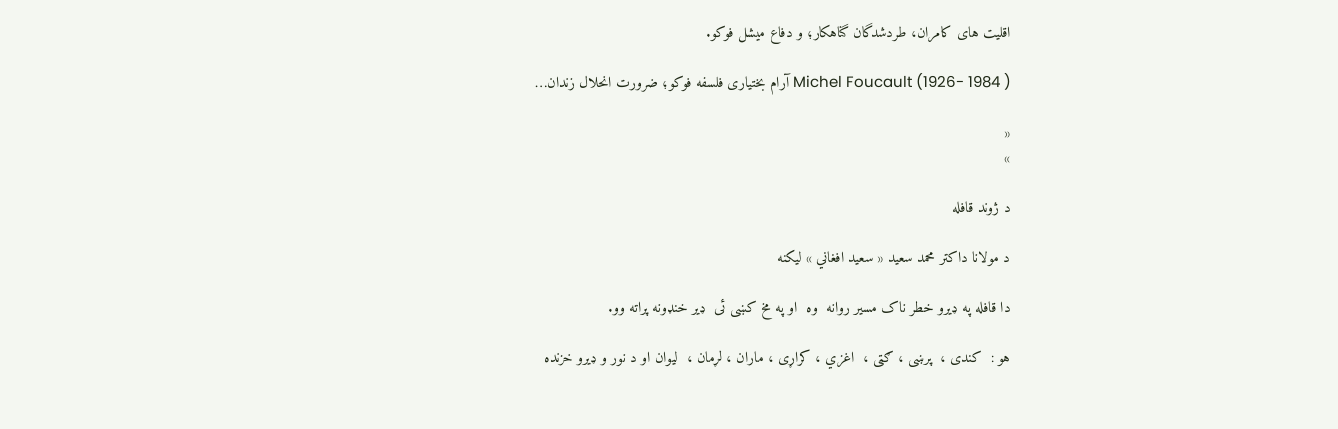اقلیت های کامران، طردشدگان گناهکار؛ و دفاع میشل فوکو.

Michel Foucault (1926- 1984 ) آرام بختیاری فلسفه فوکو؛ ضرورت انحلال زندان…

«
»

د ژوند قافله

د مولانا داکتر محمد سعید « سعید افغاني » لیکنه

دا قافله په ډیرو خطر ناک مسیر روانه  وه  او په مخ کښی ئی  ډیر خنډونه پراته وو.

هو :  کندی ،  پرښی ، ګټی ،  اغزي ، کراړی ، ماران ، لړمان ،  لیوان او د نور و ډیرو خزنده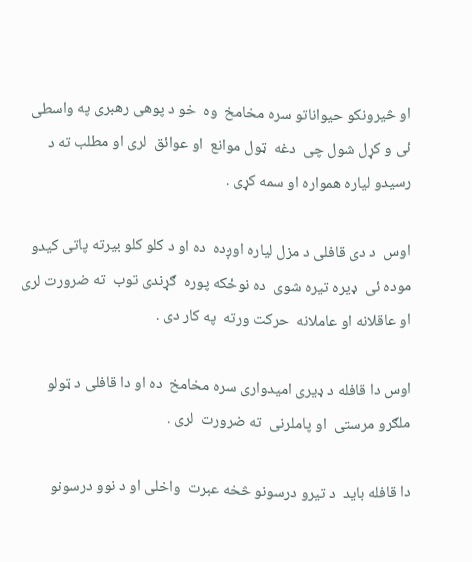او څیرونکو حیواناتو سره مخامخ  وه  خو د پوهی رهبری په واسطی ئی و کړل شول چی  دغه  ټول موانع  او عوائق  لری او مطلب ته د رسیدو لیاره همواره او سمه کړی .

اوس  د دی قافلی د مزل لیاره اوږده  ده او د کلو کلو بیرته پاتی کیدو موده ئی  ډیره تیره شوی  ده نوځکه پوره  ګړندی توب  ته ضرورت لری او عاقلانه او عاملانه  حرکت ورته  په کار دی .

اوس دا قافله د ډیری امیدواری سره مخامخ  ده او دا قافلی د ټولو ملګرو مرستی  او پاملرنی  ته ضرورت  لری .

دا قافله باید  د تیرو درسونو څخه عبرت  واخلی او د نوو درسونو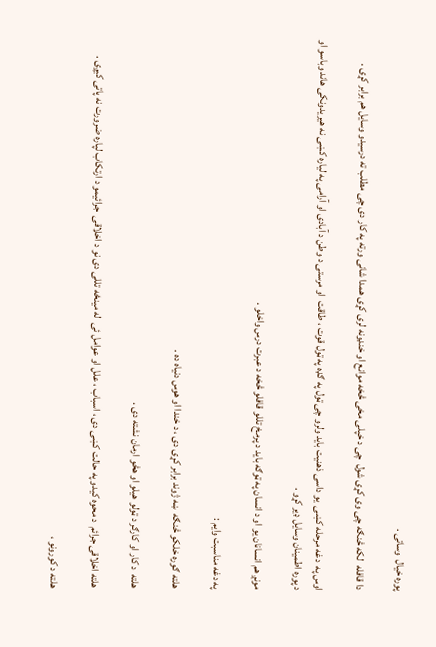پوره خیال  وساتی .

دا قافله  لکه څنګه چی وی کړی شول  چی د خپلی مخی څخه موانع او خنډونه لری کړی همدا شانی ورته په کار دی چی مطلب ته درسیدو وسایل هم برابر کړی .

اوس په  دغه مرحله کښی  یو داسی ذهنیت باید ولرو چی ټول په ګډه په ټول قوت ، طاقت  او مرستی د وطن د آبادی او آرامی په لیاره کښی نه هیریدونکی هاند وباسو او د پوره اطمینان وسایل ډیر کړو .

مونږ هم انسانان یو او د انسان په ټوګه باید د پرمخ تللو قافلو څخه د عبرت درس واخلو .

په دغه مناسبت وایم :

هلته ګوره خلکو څنګه  ښه ژوند برابر کړی دی ، د خندا او هوس دنیاه ده .

هلته  د کار او کارګر د ټولو هیلو او هڅو ارمان نشته دی .

هلته اخلاقی جرائم  د محوه کیدو په حالت کښی دی ، اسباب ، علل او عوامل ئی  له مینځه تللی دی نو د اخلاقی  جرائیمو د ارتکاب لپاره ضرورت نه پاتی کیږی .

هلته د کورونو ،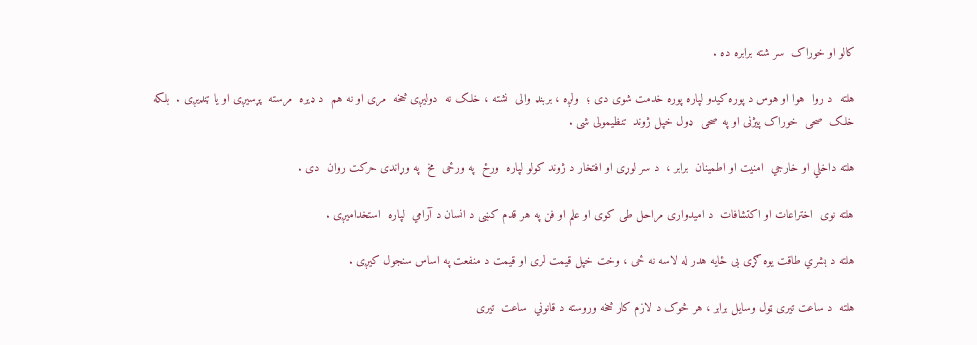کالو او خوراک  سر شته برابره ده .

هلته  د روا  هوا او هوس د پوره کیدو لپاره پوره خدمت شوی دی ؛  ولږه ، بربنډ والی  نشته ، خلک نه  دولیږی څخه  مری او نه هم  د ډیره  مرسته  پړسیږی او یا ټنډیږی .  بلکه خلک  صحی  خوراک پیژنی او په صحی  ډول خپل ژوند  تنظیمولی شی .

هلته داخلي او خارجي  امنیت او اطمینان  برابر ،  د سر لوړی او افتخار د ژوند کولو لپاره  ورځ  په ورځی  مخ  په وړاندی حرکت روان  دی .

هلته نوی  اختراعات او اکتشافات  د امیدواری مراحل طی کوی او علم او فن په هر قدم کښی د انسان د آرامي  لپاره  استخدامیږی .

هلته د بشري طاقت یوه ګړی بی ځایه هدر له لاسه نه ځی ، وخت خپل قیمت لری او قیمت د منفعت په اساس سنجول کیږی .

هلته  د ساعت تیری ټول وسایل برابر ، هر څوک د لازم کار څخه وروسته د قانوني  ساعت  تیری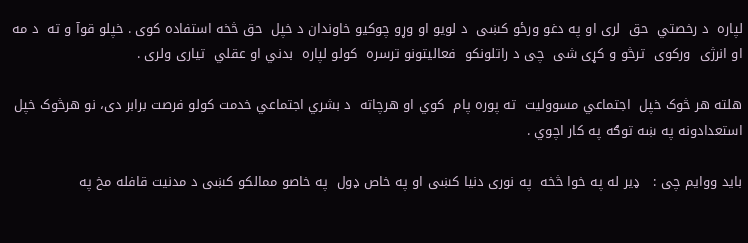لپاره  د رخصتي  حق  لری او په دغو ورځو کښی  د لویو او وړو چوکیو خاوندان د خپل  حق څخه استفاده کوی . خپلو قوآ و ته  د مه او انرژی  ورکوی  ترڅو و کړی شی  چی د راتلونکو  فعالیتونو ترسره  کولو لپاره  بدني او عقلي  تیاری ولری .

هلته هر څوک خپل  اجتماعي مسوولیت  ته پوره پام  کوي او هرچاته  د بشري اجتماعي خدمت کولو فرصت برابر دی، نو هرڅوک خپل استعدادونه په ښه توګه په کار اچوي .

باید ووایم چی :   ډیر له په خوا څخه  په نوری دنیا کښی او په خاص ډول  په خاصو ممالکو کښی د مدنیت قافله مخ په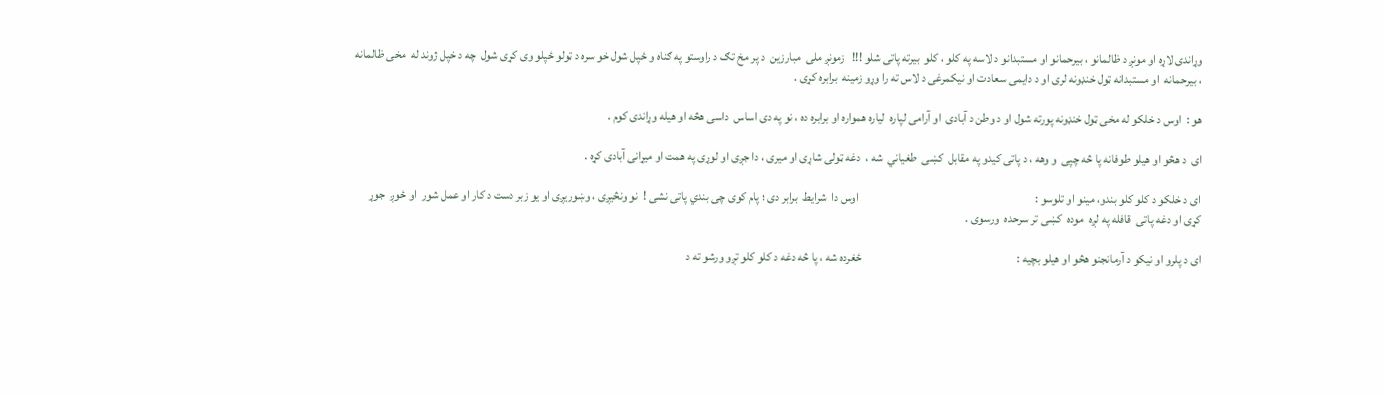وړاندی لاړه او مونږ د ظالمانو ، بیرحمانو او مستبدانو د لاسه په کلو ، کلو  بیرته پاتی شلو !!!   زمونږ ملی  مبارزین  د پر مخ تګ د راوستو په ګناه و ځپل شول خو سره د ټولو ځپلو وی کړی شول  چه د خپل ژوند له  مخی ظالمانه ، بیرحمانه  او مستبدانه ټول خنډونه لری او د دایمی سعادت او نیکمرغی د لاس ته را وړو زمینه  برابره کړی .

هو :  اوس د خلکو له مخی ټول خنډونه پورته شول او د وطن د آبادی  او آرامی لپاره  لیاره همواره او برابره ده ، نو په دی اساس  داسی هڅه او هیله وړاندی کوم .

ای  د هڅو او هیلو طوفانه پا څه چپی  و وهه ، د پاتی کیدو په مقابل  کښی  طغیاني  شه ،  دغه ټولی شاړی او میری ، دا جږی او لوړی په همت او میړانی آبادی کړه .

ای د خلکو د کلو کلو بندو، مینو او تلوسو :                                                                         اوس دا  شرایط  برابر دی ؛ پام کوی چی بندي پاتی نشی !  نو ونڅیږی ، وښوریږی او یو زبر دست د کار او عمل شور  او ځوږ  جوړ کړی او دغه پاتی  قافله په لږه  موده  کښی تر سرحده  ورسوی .

ای د پلرو او نیکو د آرمانجنو هڅو او هیلو بچيه :                                                                ځغرده شه ، پا څه دغه د کلو کلو تږو ورشو ته د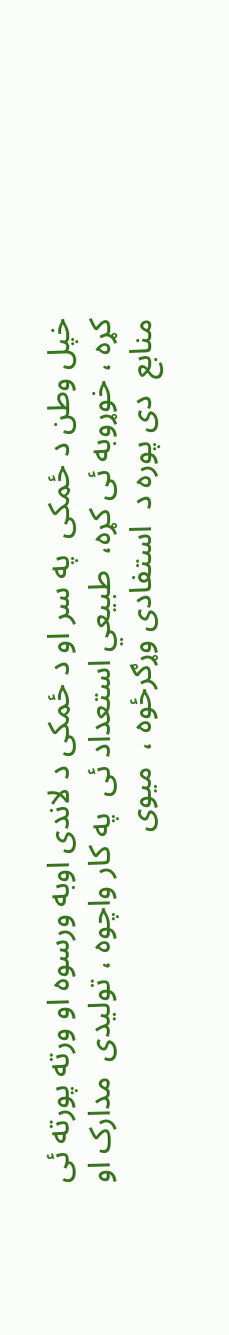خپل وطن د ځمکی  په سر او د ځمکی د لاندی اوبه ورسوه او ورته پورته ئی کړه ، خوړوبه ئی کړه،  طبیعي استعداد ئی  په کار واچوه ، تولیدی  مدارک او منابع  دی پوره د  استفادی وړګرځوه ،  میوی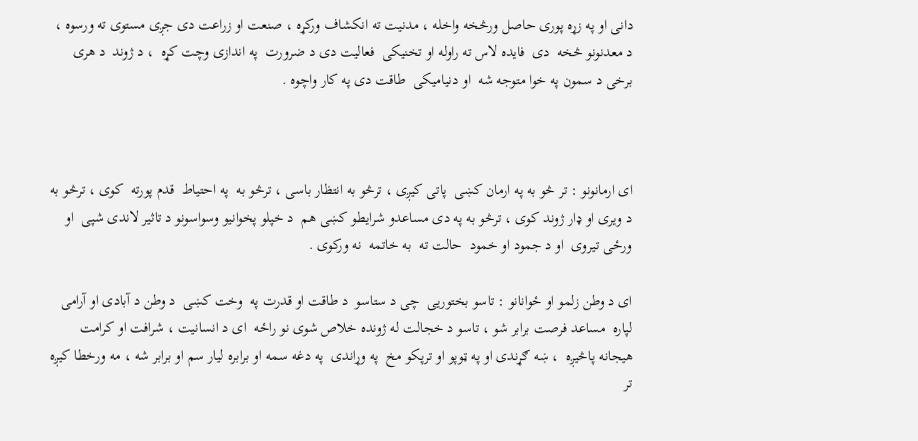دانی او په زړه پوری حاصل ورڅخه واخله ، مدنیت ته انکشاف ورکړه ، صنعت او زراعت دی جږی مستوی ته ورسوه ، د معدنونو څخه  دی  فایده لاس ته راوله او تخنیکی  فعالیت دی د ضرورت  په اندازی وچت کړه  ، د ژوند  د هری  برخی د سمون په خوا متوجه شه  او دنیامیکی  طاقت دی په کار واچوه .



ای ارمانونو : تر څو به په ارمان کښی  پاتی کیږی ، ترڅو به انتظار باسی ، ترڅو به  په احتیاط  قدم پورته  کوی ، ترڅو به د ویری او ډار ژوند کوی ، ترڅو به په دی مساعدو شرایطو کښی هم  د خپلو پخوانیو وسواسونو د تاثیر لاندی شپی  او ورځی تیروی  او د جمود او خمود  حالت ته  به خاتمه  نه ورکوی .

ای د وطن زلمو او ځوانانو : تاسو بختوریی  چی د ستاسو  د طاقت او قدرت په  وخت کښی  د وطن د آبادی او آرامی لپاره  مساعد فرصت برابر شو ، تاسو د خجالت له ژونده خلاص شوی نو راځه  ای د انسانیت ، شرافت او کرامت هیجانه پاڅیږه  ، ښه ګړندی او په ټوپو او ترپکو مخ  په وړاندی  په دغه سمه او برابره لیار سم او برابر شه ، مه ورخطا کیږه  تر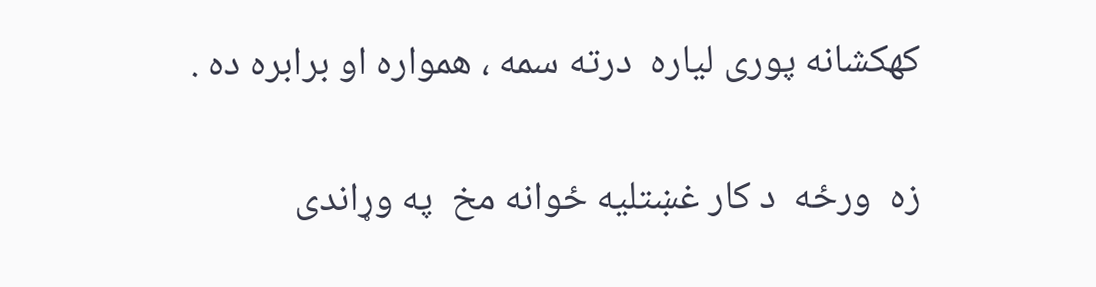کهکشانه پوری لیاره  درته سمه ، همواره او برابره ده .

زه  ورځه  د کار غښتلیه ځوانه مخ  په وړاندی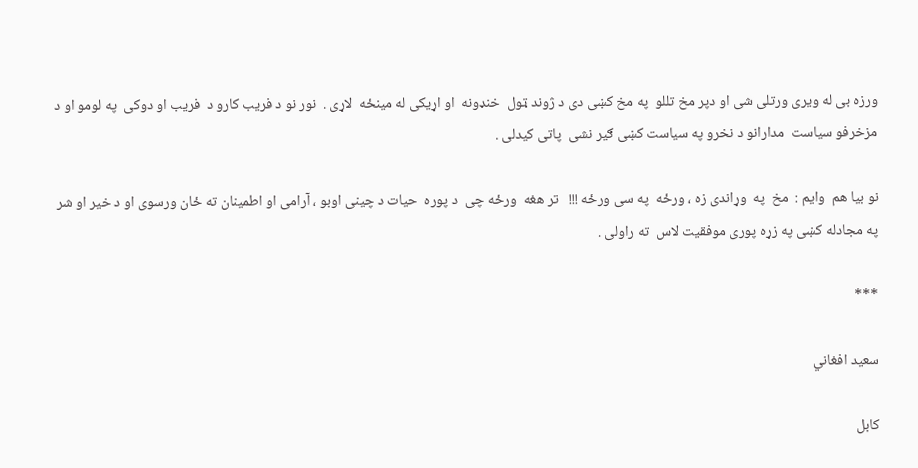ورزه بی له ویری ورتلی شی او دپر مخ تللو  په مخ کښی دی د ژوند ټول  خنډونه  او اړیکی له مینځه  لاړی .  نور نو د فریب کارو د  فریب او دوکی  په لومو او د مزخرفو سیاست  مدارانو د نخرو په سیاست کښی ګیر نشی  پاتی کیدلی .

نو بیا هم  وایم :  مخ  په  وړاندی زه ، ورځه  په سی ورځه !!!   تر هغه  ورځه چی  د پوره  حیات د چینی اوبو ، آرامی او اطمینان ته ځان ورسوی او د خیر او شر په مجادله کښی په زړه پوری موفقیت لاس  ته راولی .

***

سعید افغاني

کابل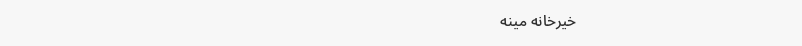خیرخانه مینه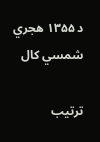د ۱۳۵۵ هجري شمسي کال

ترتیب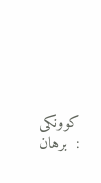کوونکی :  برهان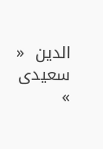الدین  «  سعیدی »